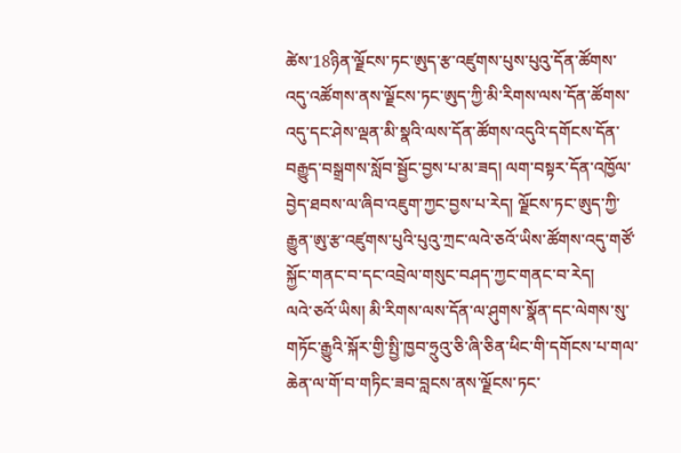ཚེས་18ཉིན་ལྗོངས་ཏང་ཨུད་རྩ་འཛུགས་པུས་པུའུ་དོན་ཚོགས་འདུ་འཚོགས་ནས་ལྗོངས་ཏང་ཨུད་ཀྱི་མི་རིགས་ལས་དོན་ཚོགས་འདུ་དང་ཤེས་ལྡན་མི་སྣའི་ལས་དོན་ཚོགས་འདུའི་དགོངས་དོན་བརྒྱུད་བསྒྲགས་སློབ་སྦྱོང་བྱས་པ་མ་ཟད། ལག་བསྟར་དོན་འཁྱོལ་བྱེད་ཐབས་ལ་ཞིབ་འཇུག་ཀྱང་བྱས་པ་རེད། ལྗོངས་ཏང་ཨུད་ཀྱི་རྒྱུན་ཨུ་རྩ་འཛུགས་པུའི་པུའུ་ཀྲང་ལའེ་ཅའོ་ཡིས་ཚོགས་འདུ་གཙོ་སྐྱོང་གནང་བ་དང་འབྲེལ་གསུང་བཤད་ཀྱང་གནང་བ་རེད།
ལའེ་ཅའོ་ཡིས། མི་རིགས་ལས་དོན་ལ་ཤུགས་སྣོན་དང་ལེགས་སུ་གཏོང་རྒྱུའི་སྐོར་གྱི་སྤྱི་ཁྱབ་ཧྲུའུ་ཅི་ཞི་ཅིན་ཕིང་གི་དགོངས་པ་གལ་ཆེན་ལ་གོ་བ་གཏིང་ཟབ་བླངས་ནས་ལྗོངས་ཏང་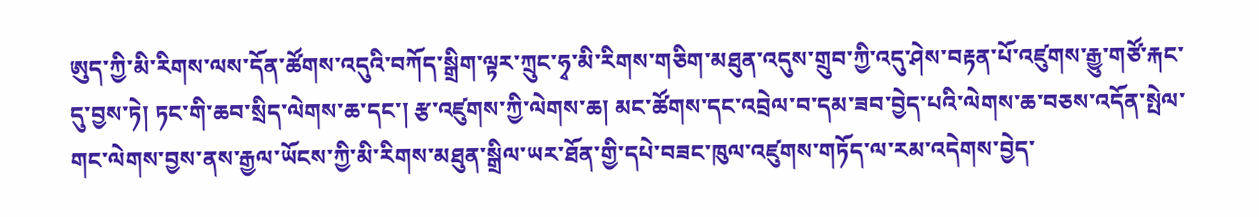ཨུད་ཀྱི་མི་རིགས་ལས་དོན་ཚོགས་འདུའི་བཀོད་སྒྲིག་ལྟར་ཀྲུང་ཧྭ་མི་རིགས་གཅིག་མཐུན་འདུས་གྲུབ་ཀྱི་འདུ་ཤེས་བརྟན་པོ་འཛུགས་རྒྱུ་གཙོ་རྐང་དུ་བྱས་ཏེ། ཏང་གི་ཆབ་སྲིད་ལེགས་ཆ་དང་། རྩ་འཛུགས་ཀྱི་ལེགས་ཆ། མང་ཚོགས་དང་འབྲེལ་བ་དམ་ཟབ་བྱེད་པའི་ལེགས་ཆ་བཅས་འདོན་སྤེལ་གང་ལེགས་བྱས་ནས་རྒྱལ་ཡོངས་ཀྱི་མི་རིགས་མཐུན་སྒྲིལ་ཡར་ཐོན་གྱི་དཔེ་བཟང་ཁུལ་འཛུགས་གཏོད་ལ་རམ་འདེགས་བྱེད་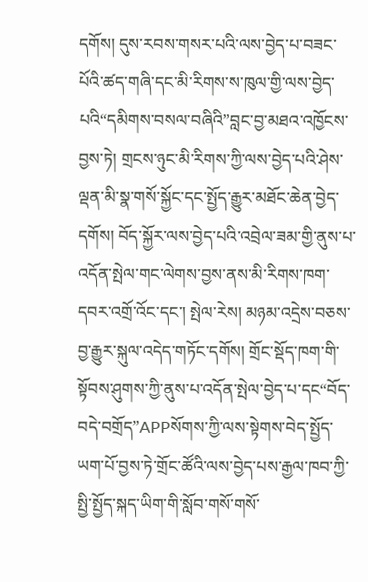དགོས། དུས་རབས་གསར་པའི་ལས་བྱེད་པ་བཟང་པོའི་ཚད་གཞི་དང་མི་རིགས་ས་ཁུལ་གྱི་ལས་བྱེད་པའི“དམིགས་བསལ་བཞིའི”བླང་བྱ་མཐའ་འཁྱོངས་བྱས་ཏེ། གྲངས་ཉུང་མི་རིགས་ཀྱི་ལས་བྱེད་པའི་ཤེས་ལྡན་མི་སྣ་གསོ་སྐྱོང་དང་སྤྱོད་རྒྱུར་མཐོང་ཆེན་བྱེད་དགོས། བོད་སྐྱོར་ལས་བྱེད་པའི་འབྲེལ་ཟམ་གྱི་ནུས་པ་འདོན་སྤེལ་གང་ལེགས་བྱས་ནས་མི་རིགས་ཁག་དབར་འགྲོ་འོང་དང་། སྤེལ་རེས། མཉམ་འདྲེས་བཅས་བྱ་རྒྱུར་སྐུལ་འདེད་གཏོང་དགོས། གྲོང་སྡོད་ཁག་གི་སྟོབས་ཤུགས་ཀྱི་ནུས་པ་འདོན་སྤེལ་བྱེད་པ་དང“བོད་བདེ་བགྲོད”APPསོགས་ཀྱི་ལས་སྟེགས་བེད་སྤྱོད་ཡག་པོ་བྱས་ཏེ་གྲོང་ཚོའི་ལས་བྱེད་པས་རྒྱལ་ཁབ་ཀྱི་སྤྱི་སྤྱོད་སྐད་ཡིག་གི་སློབ་གསོ་གསོ་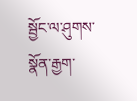སྦྱོང་ལ་ཤུགས་སྣོན་རྒྱག་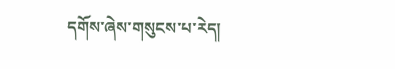དགོས་ཞེས་གསུངས་པ་རེད།